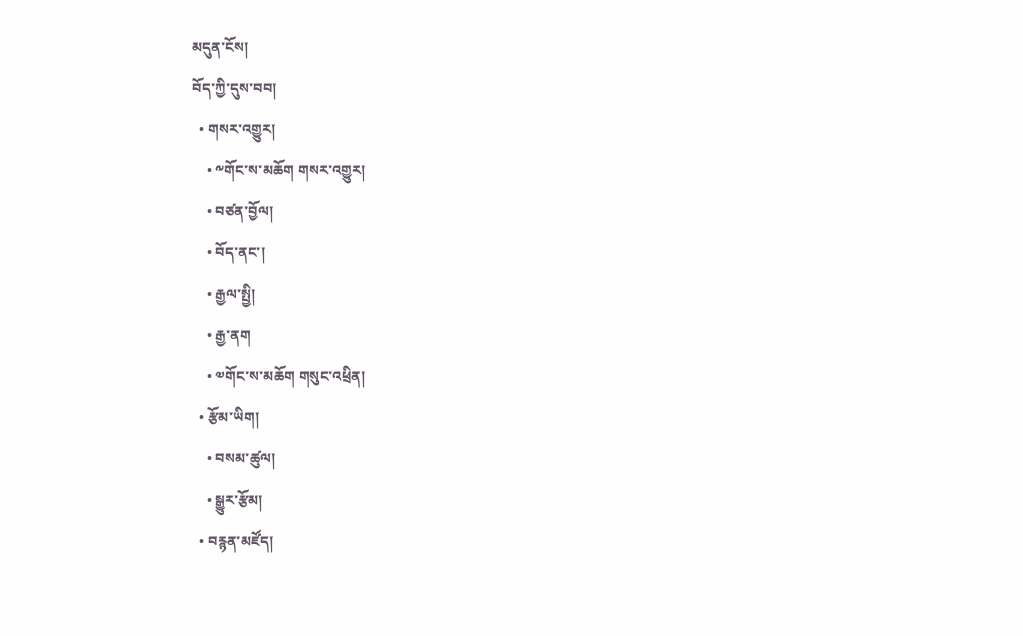མདུན་ངོས།
བོད་ཀྱི་དུས་བབ།
  • གསར་འགྱུར།
    • ༸གོང་ས་མཆོག གསར་འགྱུར།
    • བཙན་བྱོལ།
    • བོད་ནང་།
    • རྒྱལ་སྤྱི།
    • རྒྱ་ནག
    • ༧གོང་ས་མཆོག གསུང་འཕྲིན།
  • རྩོམ་ཡིག།
    • བསམ་ཚུལ།
    • སྒྱུར་རྩོམ།
  • བརྙན་མཛོད།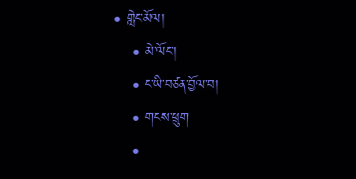• གླེང་མོལ།
    • མེ་ལོང་།
    • ང་ཡི་བཙན་བྱོལ་བ།
    • གངས་ཕྲུག
    •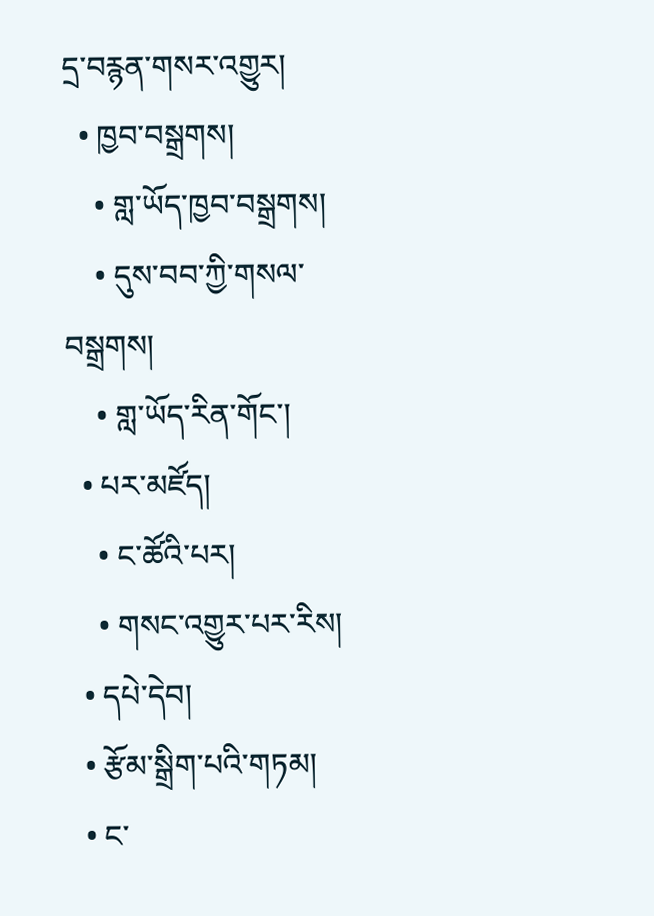དྲ་བརྙན་གསར་འགྱུར།
  • ཁྱབ་བསྒྲགས།
    • གླ་ཡོད་ཁྱབ་བསྒྲགས།
    • དུས་བབ་ཀྱི་གསལ་བསྒྲགས།
    • གླ་ཡོད་རིན་གོང་།
  • པར་མཛོད།
    • ང་ཚོའི་པར།
    • གསང་འགྱུར་པར་རིས།
  • དཔེ་དེབ།
  • རྩོམ་སྒྲིག་པའི་གཏམ།
  • ང་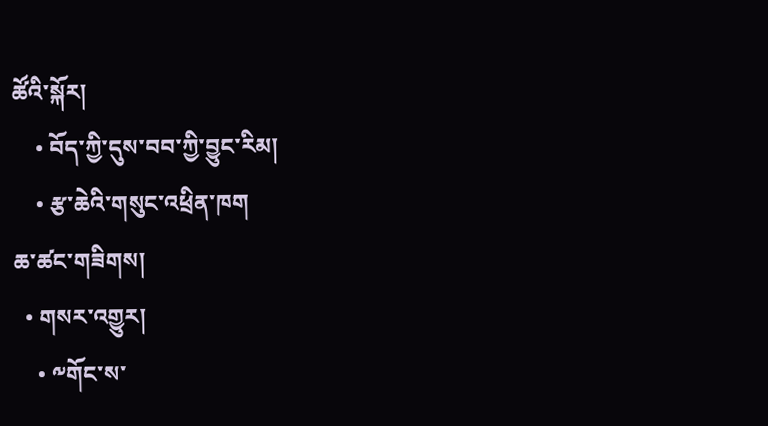ཚོའི་སྐོར།
    • བོད་ཀྱི་དུས་བབ་ཀྱི་བྱུང་རིམ།
    • རྩ་ཆེའི་གསུང་འཕྲིན་ཁག
ཆ་ཚང་གཟིགས།
  • གསར་འགྱུར།
    • ༸གོང་ས་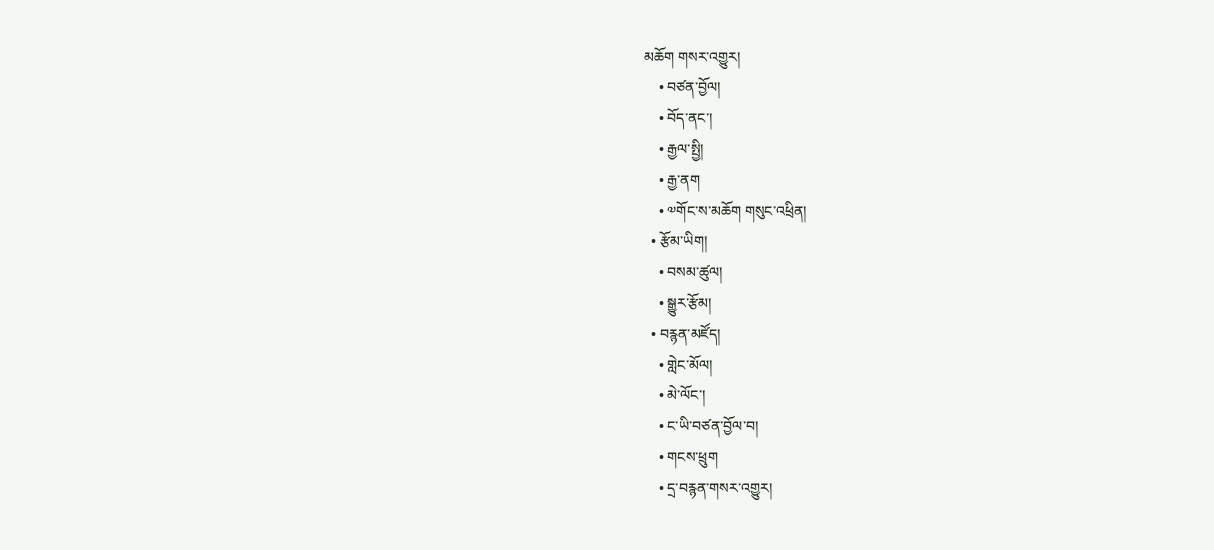མཆོག གསར་འགྱུར།
    • བཙན་བྱོལ།
    • བོད་ནང་།
    • རྒྱལ་སྤྱི།
    • རྒྱ་ནག
    • ༧གོང་ས་མཆོག གསུང་འཕྲིན།
  • རྩོམ་ཡིག།
    • བསམ་ཚུལ།
    • སྒྱུར་རྩོམ།
  • བརྙན་མཛོད།
    • གླེང་མོལ།
    • མེ་ལོང་།
    • ང་ཡི་བཙན་བྱོལ་བ།
    • གངས་ཕྲུག
    • དྲ་བརྙན་གསར་འགྱུར།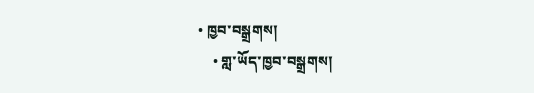• ཁྱབ་བསྒྲགས།
    • གླ་ཡོད་ཁྱབ་བསྒྲགས།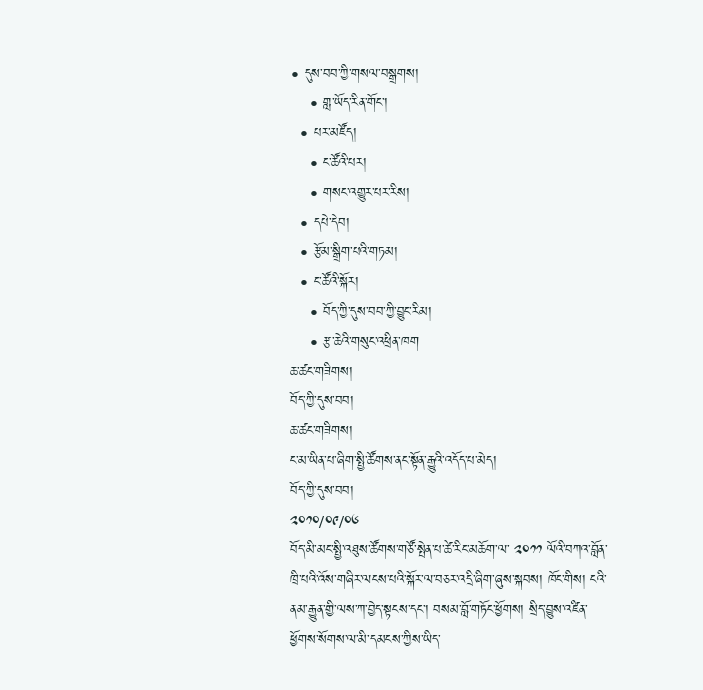• དུས་བབ་ཀྱི་གསལ་བསྒྲགས།
    • གླ་ཡོད་རིན་གོང་།
  • པར་མཛོད།
    • ང་ཚོའི་པར།
    • གསང་འགྱུར་པར་རིས།
  • དཔེ་དེབ།
  • རྩོམ་སྒྲིག་པའི་གཏམ།
  • ང་ཚོའི་སྐོར།
    • བོད་ཀྱི་དུས་བབ་ཀྱི་བྱུང་རིམ།
    • རྩ་ཆེའི་གསུང་འཕྲིན་ཁག
ཆ་ཚང་གཟིགས།
བོད་ཀྱི་དུས་བབ།
ཆ་ཚང་གཟིགས།
ང་མ་ཡིན་པ་ཞིག་སྤྱི་ཚོགས་ནང་སྟོན་རྒྱུའི་འདོད་པ་མེད།
བོད་ཀྱི་དུས་བབ།
༢༠༡༠/༠༩/༠༦
བོད་མི་མང་སྤྱི་འཐུས་ཚོགས་གཙོ་སྤེན་པ་ཚེ་རིང་མཆོག་ལ་ ༢༠༡༡ ལོའི་བཀའ་བློན་ཁྲི་པའི་འོས་གཞིར་ལངས་པའི་སྐོར་ལ་བཅར་འདྲི་ཞིག་ཞུས་སྐབས། ཁོང་གིས། ངའི་ནམ་རྒྱུན་གྱི་ལས་ཀ་བྱེད་སྟངས་དང་། བསམ་བློ་གཏོང་ཕྱོགས། སྲིད་བྱུས་འཛིན་ཕྱོགས་སོགས་ལ་མི་དམངས་ཀྱིས་ཡིད་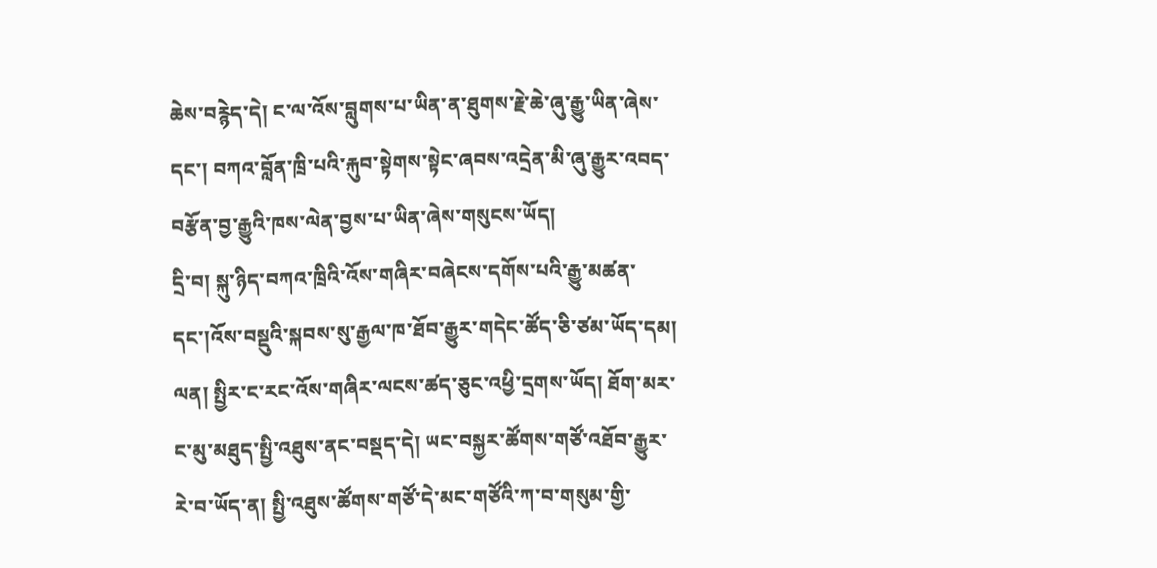ཆེས་བརྙེད་དེ། ང་ལ་འོས་བླུགས་པ་ཡིན་ན་ཐུགས་རྗེ་ཆེ་ཞུ་རྒྱུ་ཡིན་ཞེས་དང་། བཀའ་བློན་ཁྲི་པའི་རྐུབ་སྟེགས་སྟེང་ཞབས་འདྲེན་མི་ཞུ་རྒྱུར་འབད་བརྩོན་བྱ་རྒྱུའི་ཁས་ལེན་བྱས་པ་ཡིན་ཞེས་གསུངས་ཡོད།
དྲི་བ། སྐུ་ཉིད་བཀའ་ཁྲིའི་འོས་གཞིར་བཞེངས་དགོས་པའི་རྒྱུ་མཚན་དང་།འོས་བསྡུའི་སྐབས་སུ་རྒྱལ་ཁ་ཐོབ་རྒྱུར་གདེང་ཚོད་ཅི་ཙམ་ཡོད་དམ།
ལན། སྤྱིར་ང་རང་འོས་གཞིར་ལངས་ཚད་ཅུང་འཕྱི་དྲགས་ཡོད། ཐོག་མར་ང་མུ་མཐུད་སྤྱི་འཐུས་ནང་བསྡད་དེ། ཡང་བསྐྱར་ཚོགས་གཙོ་འཐོབ་རྒྱུར་རེ་བ་ཡོད་ན། སྤྱི་འཐུས་ཚོགས་གཙོ་དེ་མང་གཙོའི་ཀ་བ་གསུམ་གྱི་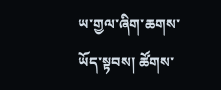ཡ་གྱལ་ཞིག་ཆགས་ཡོད་སྟབས། ཚོགས་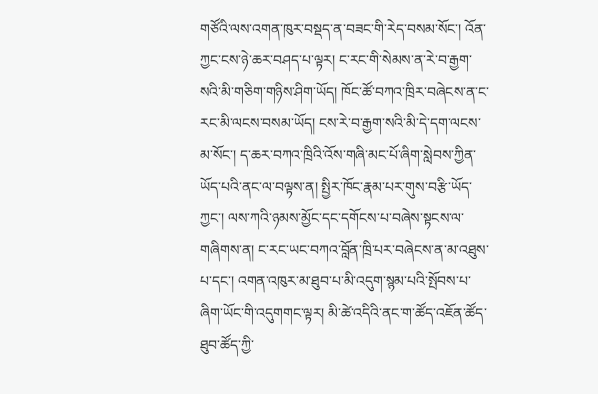གཙོའི་ལས་འགན་ཁུར་བསྡད་ན་བཟང་གི་རེད་བསམ་སོང་། འོན་ཀྱང་ངས་ཉེ་ཆར་བཤད་པ་ལྟར། ང་རང་གི་སེམས་ན་རེ་བ་རྒྱག་སའི་མི་གཅིག་གཉིས་ཤིག་ཡོད། ཁོང་ཚོ་བཀའ་ཁྲིར་བཞེངས་ན་ང་རང་མི་ལངས་བསམ་ཡོད། ངས་རེ་བ་རྒྱག་སའི་མི་དེ་དག་ལངས་མ་སོང་། ད་ཆར་བཀའ་ཁྲིའི་འོས་གཞི་མང་པོ་ཞིག་སླེབས་ཀྱིན་ཡོད་པའི་ནང་ལ་བལྟས་ན། སྤྱིར་ཁོང་རྣམ་པར་གུས་བརྩི་ཡོད་ཀྱང་། ལས་ཀའི་ཉམས་མྱོང་དང་དགོངས་པ་བཞེས་སྟངས་ལ་གཞིགས་ན། ང་རང་ཡང་བཀའ་བློན་ཁྲི་པར་བཞེངས་ན་མ་འཐུས་པ་དང་། འགན་འཁུར་མ་ཐུབ་པ་མི་འདུག་སྙམ་པའི་སྤོབས་པ་ཞིག་ཡོང་གི་འདུགགང་ལྟར། མི་ཚེ་འདིའི་ནང་ག་ཚོད་འཇོན་ཚོད་ཐུབ་ཚོད་ཀྱི་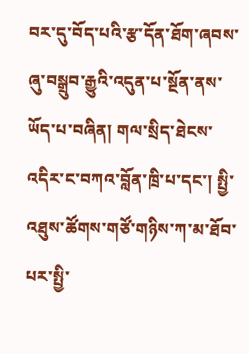བར་དུ་བོད་པའི་རྩ་དོན་ཐོག་ཞབས་ཞུ་བསྒྲུབ་རྒྱུའི་འདུན་པ་སྔོན་ནས་ཡོད་པ་བཞིན། གལ་སྲིད་ཐེངས་འདིར་ང་བཀའ་བློན་ཁྲི་པ་དང་། སྤྱི་འཐུས་ཚོགས་གཙོ་གཉིས་ཀ་མ་ཐོབ་པར་སྤྱི་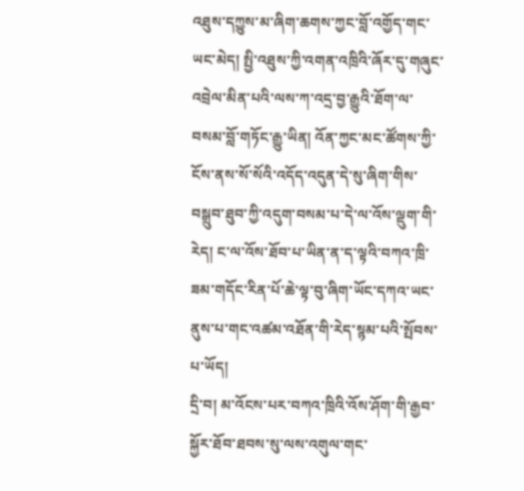འཐུས་དཀྱུས་མ་ཞིག་ཆགས་ཀྱང་བློ་འགྱོད་གང་ཡང་མེད། སྤྱི་འཐུས་ཀྱི་འགན་འཁྲིའི་ཞོར་དུ་གཞུང་འབྲེལ་མིན་པའི་ལས་ཀ་འདྲ་བྱ་རྒྱུའི་ཐོག་ལ་བསམ་བློ་གཏོང་རྒྱུ་ཡིན། འོན་ཀྱང་མང་ཚོགས་ཀྱི་ངོས་ནས་སོ་སོའི་འདོད་འདུན་དེ་སུ་ཞིག་གིས་བསྒྲུབ་ཐུབ་ཀྱི་འདུག་བསམ་པ་དེ་ལ་འོས་ལྡུག་གི་རེད། ང་ལ་འོས་ཐོབ་པ་ཡིན་ན་ད་ལྟའི་བཀའ་ཁྲི་ཟམ་གདོང་རིན་པོ་ཆེ་ལྟ་བུ་ཞིག་ཡོང་དཀའ་ཡང་ནུས་པ་གང་འཚམ་འཐོན་གི་རེད་སྙམ་པའི་སྤོབས་པ་ཡོད།
དྲི་བ། མ་འོངས་པར་བཀའ་ཁྲིའི་འོས་ཤོག་གི་རྒྱབ་སྐྱོར་ཐོབ་ཐབས་སུ་ལས་འགུལ་གང་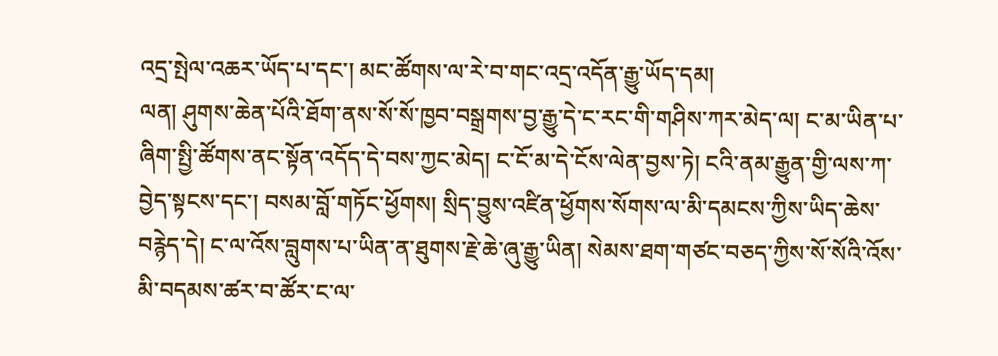འདྲ་སྤེལ་འཆར་ཡོད་པ་དང་། མང་ཚོགས་ལ་རེ་བ་གང་འདྲ་འདོན་རྒྱུ་ཡོད་དམ།
ལན། ཤུགས་ཆེན་པོའི་ཐོག་ནས་སོ་སོ་ཁྱབ་བསྒྲགས་བྱ་རྒྱུ་དེ་ང་རང་གི་གཤིས་ཀར་མེད་ལ། ང་མ་ཡིན་པ་ཞིག་སྤྱི་ཚོགས་ནང་སྟོན་འདོད་དེ་བས་ཀྱང་མེད། ང་ངོ་མ་དེ་ངོས་ལེན་བྱས་ཏེ། ངའི་ནམ་རྒྱུན་གྱི་ལས་ཀ་བྱེད་སྟངས་དང་། བསམ་བློ་གཏོང་ཕྱོགས། སྲིད་བྱུས་འཛིན་ཕྱོགས་སོགས་ལ་མི་དམངས་ཀྱིས་ཡིད་ཆེས་བརྙེད་དེ། ང་ལ་འོས་བླུགས་པ་ཡིན་ན་ཐུགས་རྗེ་ཆེ་ཞུ་རྒྱུ་ཡིན། སེམས་ཐག་གཙང་བཅད་ཀྱིས་སོ་སོའི་འོས་མི་བདམས་ཚར་བ་ཚོར་ང་ལ་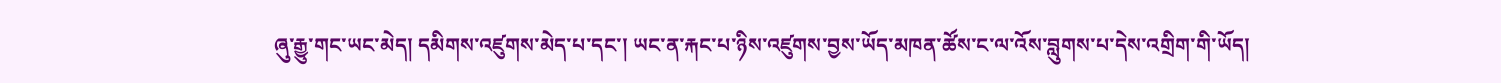ཞུ་རྒྱུ་གང་ཡང་མེད། དམིགས་འཛུགས་མེད་པ་དང་། ཡང་ན་རྐང་པ་ཉིས་འཛུགས་བྱས་ཡོད་མཁན་ཚོས་ང་ལ་འོས་བླུགས་པ་དེས་འགྲིག་གི་ཡོད།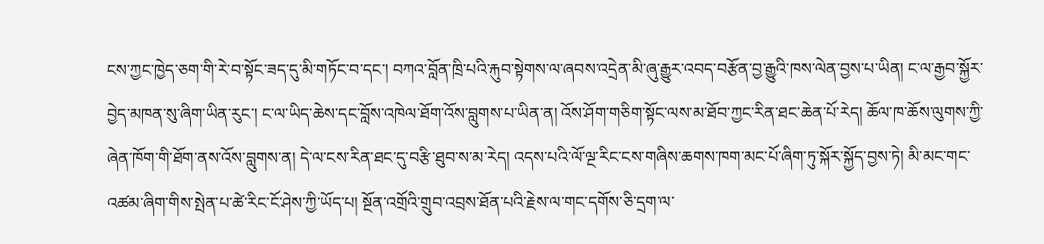ངས་ཀྱང་ཁྱེད་ཅག་གི་རེ་བ་སྟོང་ཟད་དུ་མི་གཏོང་བ་དང་། བཀའ་བློན་ཁྲི་པའི་རྐུབ་སྟེགས་ལ་ཞབས་འདྲེན་མི་ཞུ་རྒྱུར་འབད་བརྩོན་བྱ་རྒྱུའི་ཁས་ལེན་བྱས་པ་ཡིན། ང་ལ་རྒྱབ་སྐྱོར་བྱེད་མཁན་སུ་ཞིག་ཡིན་རུང་། ང་ལ་ཡིད་ཆེས་དང་བློས་འཁེལ་ཐོག་འོས་བླུགས་པ་ཡིན་ན། འོས་ཤོག་གཅིག་སྟོང་ལས་མ་ཐོབ་ཀྱང་རིན་ཐང་ཆེན་པོ་རེད། ཆོལ་ཁ་ཆོས་ལུགས་ཀྱི་ཞེན་ཁོག་གི་ཐོག་ནས་འོས་བླུགས་ན། དེ་ལ་ངས་རིན་ཐང་དུ་བརྩི་ཐུབ་ས་མ་རེད། འདས་པའི་ལོ་ལྔ་རིང་ངས་གཞིས་ཆགས་ཁག་མང་པོ་ཞིག་ཏུ་སྐོར་སྐྱོད་བྱས་ཏེ། མི་མང་གང་འཚམ་ཞིག་གིས་སྤེན་པ་ཚེ་རིང་ངོ་ཤེས་ཀྱི་ཡོད་པ། སྔོན་འགྲོའི་གྲུབ་འབྲས་ཐོན་པའི་རྗེས་ལ་གང་དགོས་ཅི་དྲག་ལ་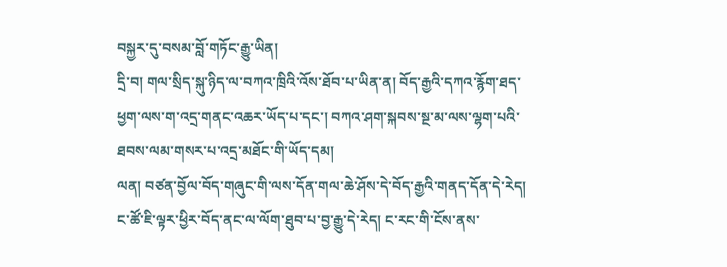བསྐྱར་དུ་བསམ་བློ་གཏོང་རྒྱུ་ཡིན།
དྲི་བ། གལ་སྲིད་སྐུ་ཉིད་ལ་བཀའ་ཁྲིའི་འོས་ཐོབ་པ་ཡིན་ན། བོད་རྒྱའི་དཀའ་རྙོག་ཐད་ཕྱག་ལས་ག་འདྲ་གནང་འཆར་ཡོད་པ་དང་། བཀའ་ཤག་སྐབས་སྔ་མ་ལས་ལྷག་པའི་ཐབས་ལམ་གསར་པ་འདྲ་མཐོང་གི་ཡོད་དམ།
ལན། བཙན་བྱོལ་བོད་གཞུང་གི་ལས་དོན་གལ་ཆེ་ཤོས་དེ་བོད་རྒྱའི་གནད་དོན་དེ་རེད། ང་ཚོ་ཇི་ལྟར་ཕྱིར་བོད་ནང་ལ་ལོག་ཐུབ་པ་བྱ་རྒྱུ་དེ་རེད། ང་རང་གི་ངོས་ནས་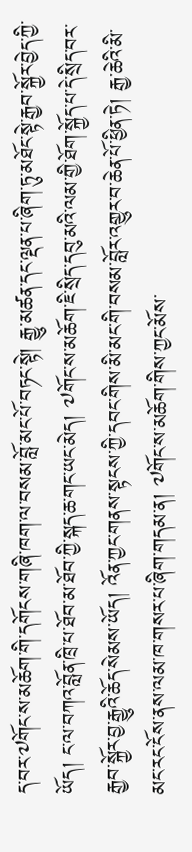ད་བར་༧གོང་ས་མཆོག་གི་དགོངས་གཞི་ཁག་ལ་བསམ་བློ་མང་པོ་བཏང་སྟེ། རྒྱུ་མཚན་དང་ལྡན་པ་ཞིག་ཏུ་མཐོང་སྟེ་རྒྱབ་སྐྱོར་བྱེད་ཀྱི་ཡོད། ང་ལ་བཀའ་བློན་ཁྲི་པ་ཐོབ་མ་ཐོབ་ཀྱི་སྐད་ཆ་གང་ཡང་མེད། ༧གོང་ས་མཆོག་ཇི་སྲིད་དབུ་མའི་ལམ་གྱི་ཐོག་སྐྱོད་པ་དེ་སྲིད་བར་རྒྱབ་སྐྱོར་བྱ་རྒྱུའི་ཆོད་སེམས་ཡོད། འོན་ཀྱང་གནས་སྟངས་ཀྱི་དབང་གིས་མི་མང་གི་བསམ་བློར་འགྱུར་བ་ཆེན་པོ་ཕྱིན་ཏེ། རྒྱ་ཆེའི་མི་མང་རང་ངོས་ནས་ལམ་ཁ་གསར་པ་ཞིག་གདམ་ན། ༧གོང་ས་མཆོག་གིས་ཀྱང་མོས་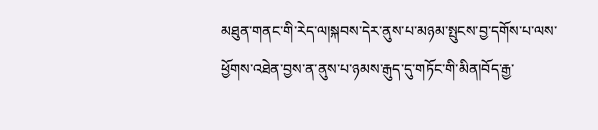མཐུན་གནང་གི་རེད་ལ།སྐབས་དེར་ནུས་པ་མཉམ་སྤུངས་བྱ་དགོས་པ་ལས་ཕྱོགས་འཐེན་བྱས་ན་ནུས་པ་ཉམས་རྒུད་དུ་གཏོང་གི་མིན།བོད་རྒྱ་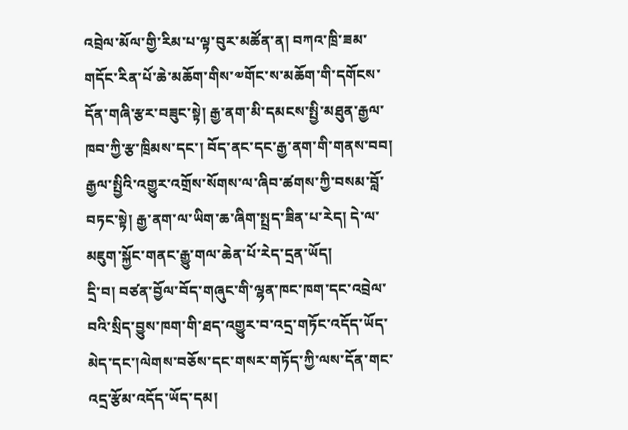འབྲེལ་མོལ་གྱི་རིམ་པ་ལྟ་བུར་མཚོན་ན། བཀའ་ཁྲི་ཟམ་གདོང་རིན་པོ་ཆེ་མཆོག་གིས་༧གོང་ས་མཆོག་གི་དགོངས་དོན་གཞི་རྩར་བཟུང་སྟེ། རྒྱ་ནག་མི་དམངས་སྤྱི་མཐུན་རྒྱལ་ཁབ་ཀྱི་རྩ་ཁྲིམས་དང་། བོད་ནང་དང་རྒྱ་ནག་གི་གནས་བབ། རྒྱལ་སྤྱིའི་འགྱུར་འགྲོས་སོགས་ལ་ཞིབ་ཚགས་ཀྱི་བསམ་བློ་བཏང་སྟེ། རྒྱ་ནག་ལ་ཡིག་ཆ་ཞིག་སྤྲད་ཟིན་པ་རེད། དེ་ལ་མཇུག་སྐྱོང་གནང་རྒྱུ་གལ་ཆེན་པོ་རེད་དྲན་ཡོད།
དྲི་བ། བཙན་བྱོལ་བོད་གཞུང་གི་ལྷན་ཁང་ཁག་དང་འབྲེལ་བའི་སྲིད་བྱུས་ཁག་གི་ཐད་འགྱུར་བ་འདྲ་གཏོང་འདོད་ཡོད་མེད་དང་།ལེགས་བཅོས་དང་གསར་གཏོད་ཀྱི་ལས་དོན་གང་འདྲ་རྩོམ་འདོད་ཡོད་དམ།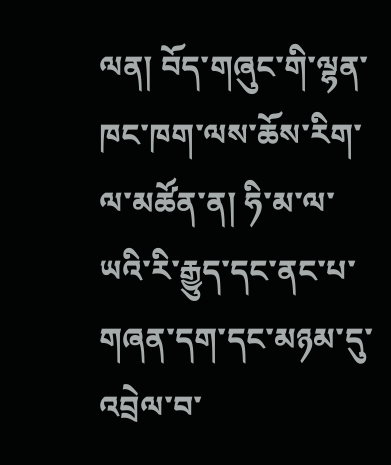ལན། བོད་གཞུང་གི་ལྷན་ཁང་ཁག་ལས་ཆོས་རིག་ལ་མཚོན་ན། ཧི་མ་ལ་ཡའི་རི་རྒྱུད་དང་ནང་པ་གཞན་དག་དང་མཉམ་དུ་འབྲེལ་བ་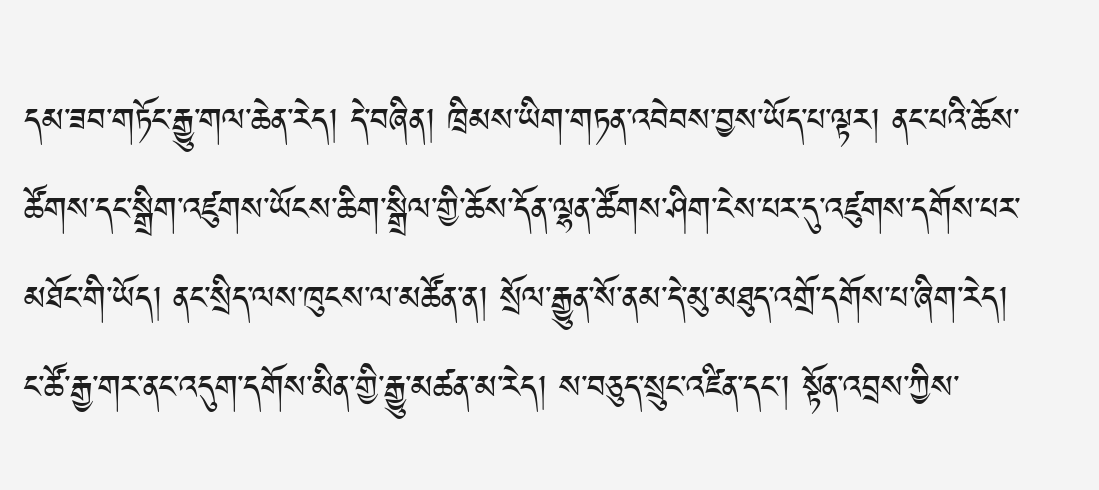དམ་ཟབ་གཏོང་རྒྱུ་གལ་ཆེན་རེད། དེ་བཞིན། ཁྲིམས་ཡིག་གཏན་འབེབས་བྱས་ཡོད་པ་ལྟར། ནང་པའི་ཆོས་ཚོགས་དང་སྒྲིག་འཛུགས་ཡོངས་ཆིག་སྒྲིལ་གྱི་ཆོས་དོན་ལྷན་ཚོགས་ཤིག་ངེས་པར་དུ་འཛུགས་དགོས་པར་མཐོང་གི་ཡོད། ནང་སྲིད་ལས་ཁུངས་ལ་མཚོན་ན། སྲོལ་རྒྱུན་སོ་ནམ་དེ་མུ་མཐུད་འགྲོ་དགོས་པ་ཞིག་རེད། ང་ཚོ་རྒྱ་གར་ནང་འདུག་དགོས་མིན་གྱི་རྒྱུ་མཚན་མ་རེད། ས་བཅུད་སྲུང་འཛིན་དང་། སྟོན་འབྲས་ཀྱིས་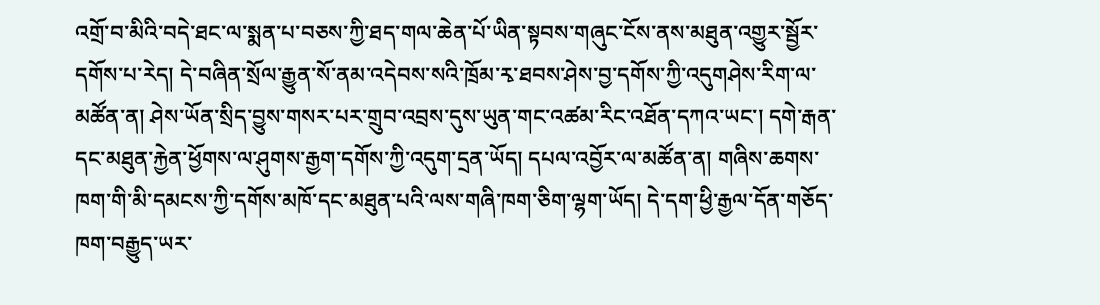འགྲོ་བ་མིའི་བདེ་ཐང་ལ་སྨན་པ་བཅས་ཀྱི་ཐད་གལ་ཆེན་པོ་ཡིན་སྟབས་གཞུང་ངོས་ནས་མཐུན་འགྱུར་སྦྱོར་དགོས་པ་རེད། དེ་བཞིན་སྲོལ་རྒྱུན་སོ་ནམ་འདེབས་སའི་ཁྲོམ་རྭ་ཐབས་ཤེས་བྱ་དགོས་ཀྱི་འདུགཤེས་རིག་ལ་མཚོན་ན། ཤེས་ཡོན་སྲིད་བྱུས་གསར་པར་གྲུབ་འབྲས་དུས་ཡུན་གང་འཚམ་རིང་འཐོན་དཀའ་ཡང་། དགེ་རྒན་དང་མཐུན་རྐྱེན་ཕྱོགས་ལ་ཤུགས་རྒྱག་དགོས་ཀྱི་འདུག་དྲན་ཡོད། དཔལ་འབྱོར་ལ་མཚོན་ན། གཞིས་ཆགས་ཁག་གི་མི་དམངས་ཀྱི་དགོས་མཁོ་དང་མཐུན་པའི་ལས་གཞི་ཁག་ཅིག་ལྷག་ཡོད། དེ་དག་ཕྱི་རྒྱལ་དོན་གཅོད་ཁག་བརྒྱུད་ཡར་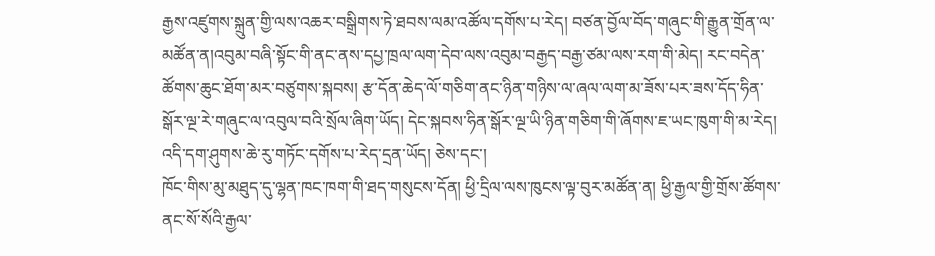རྒྱས་འཛུགས་སྐྲུན་གྱི་ལས་འཆར་བསྒྲིགས་ཏེ་ཐབས་ལམ་འཚོལ་དགོས་པ་རེད། བཙན་བྱོལ་བོད་གཞུང་གི་རྒྱུན་གྲོན་ལ་མཚོན་ན།འབུམ་བཞི་སྟོང་གི་ནང་ནས་དཔྱ་ཁྲལ་ལག་དེབ་ལས་འབུམ་བརྒྱད་བརྒྱ་ཙམ་ལས་རག་གི་མེད། རང་བདེན་ཚོགས་ཆུང་ཐོག་མར་བཙུགས་སྐབས། རྩ་དོན་ཆེད་ལོ་གཅིག་ནང་ཉིན་གཉིས་ལ་ཞལ་ལག་མ་ཟོས་པར་ཟས་དོད་ཧིན་སྒོར་ལྔ་རེ་གཞུང་ལ་འབུལ་བའི་སྲོལ་ཞིག་ཡོད། དེང་སྐབས་ཧིན་སྒོར་ལྔ་ཡི་ཉིན་གཅིག་གི་ཞོགས་ཇ་ཡང་ཁུག་གི་མ་རེད། འདི་དག་ཤུགས་ཆེ་རུ་གཏོང་དགོས་པ་རེད་དྲན་ཡོད། ཅེས་དང་།
ཁོང་གིས་མུ་མཐུད་དུ་ལྷན་ཁང་ཁག་གི་ཐད་གསུངས་དོན། ཕྱི་དྲིལ་ལས་ཁུངས་ལྟ་བུར་མཚོན་ན། ཕྱི་རྒྱལ་གྱི་གྲོས་ཚོགས་ནང་སོ་སོའི་རྒྱལ་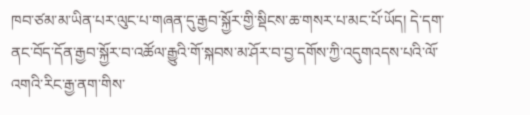ཁབ་ཙམ་མ་ཡིན་པར་ལུང་པ་གཞན་དུ་རྒྱབ་སྐྱོར་གྱི་སྡིངས་ཆ་གསར་པ་མང་པོ་ཡོད། དེ་དག་ནང་བོད་དོན་རྒྱབ་སྐྱོར་བ་འཚོལ་རྒྱུའི་གོ་སྐབས་མ་ཤོར་བ་བྱ་དགོས་ཀྱི་འདུགའདས་པའི་ལོ་འགའི་རིང་རྒྱ་ནག་གིས་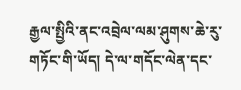རྒྱལ་སྤྱིའི་ནང་འབྲེལ་ལམ་ཤུགས་ཆེ་རུ་གཏོང་གི་ཡོད། དེ་ལ་གདོང་ལེན་དང་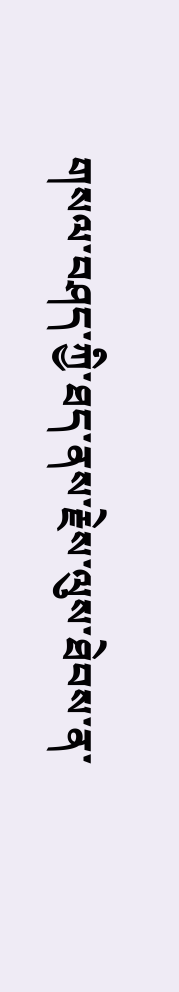གསལ་བཤད་ཀྱི་ཐད་ནས་རྗེས་ལུས་ཐེབས་ན་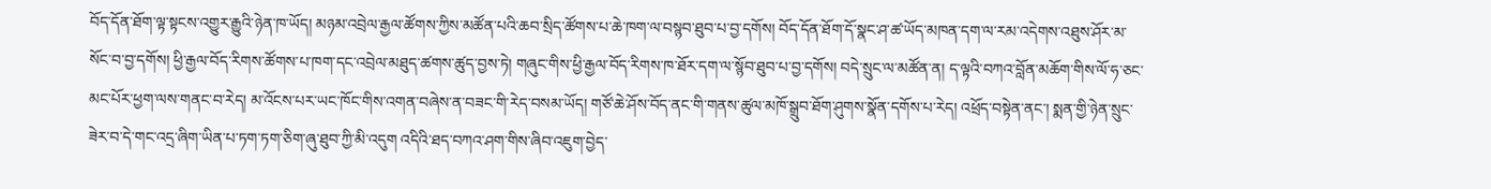བོད་དོན་ཐོག་ལྟ་སྟངས་འགྱུར་རྒྱུའི་ཉེན་ཁ་ཡོད། མཉམ་འབྲེལ་རྒྱལ་ཚོགས་ཀྱིས་མཚོན་པའི་ཆབ་སྲིད་ཚོགས་པ་ཆེ་ཁག་ལ་བསྙབ་ཐུབ་པ་བྱ་དགོས། བོད་དོན་ཐོག་དོ་སྣང་ཤ་ཚ་ཡོད་མཁན་དག་ལ་རམ་འདེགས་འཐུས་ཤོར་མ་སོང་བ་བྱ་དགོས། ཕྱི་རྒྱལ་བོད་རིགས་ཚོགས་པ་ཁག་དང་འབྲེལ་མཐུད་ཚགས་ཚུད་བྱས་ཏེ། གཞུང་གིས་ཕྱི་རྒྱལ་བོད་རིགས་ཁ་ཐོར་དག་ལ་སྙོབ་ཐུབ་པ་བྱ་དགོས། བདེ་སྲུང་ལ་མཚོན་ན། ད་ལྟའི་བཀའ་བློན་མཆོག་གིས་ལོ་ཧ་ཅང་མང་པོར་ཕྱག་ལས་གནང་བ་རེད། མ་འོངས་པར་ཡང་ཁོང་གིས་འགན་བཞེས་ན་བཟང་གི་རེད་བསམ་ཡོད། གཙོ་ཆེ་ཤོས་བོད་ནང་གི་གནས་ཚུལ་མཁོ་སྒྲུབ་ཐོག་ཤུགས་སྣོན་དགོས་པ་རེད། འཕྲོད་བསྟེན་ནང་། སྨན་གྱི་ཉེན་སྲུང་ཟེར་བ་དེ་གང་འདྲ་ཞིག་ཡིན་པ་ཏག་ཏག་ཅིག་ཞུ་ཐུབ་ཀྱི་མི་འདུག འདིའི་ཐད་བཀའ་ཤག་གིས་ཞིབ་འཇུག་བྱེད་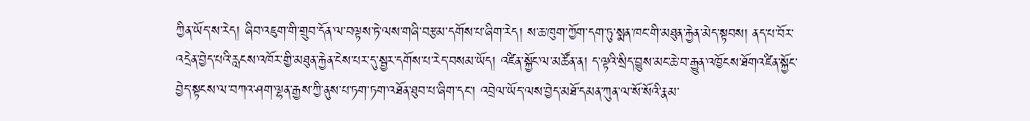ཀྱིན་ཡོད་ས་རེད། ཞིབ་འཇུག་གི་གྲུབ་དོན་ལ་བལྟས་ཏེ་ལས་གཞི་བརྩམ་དགོས་པ་ཞིག་རེད། ས་ཆ་ཁུག་ཀྱོག་དག་ཏུ་སྨན་ཁང་གི་མཐུན་རྐྱེན་མེད་སྟབས། ནད་པ་བོར་འདྲེན་བྱེད་པའི་རླངས་འཁོར་གྱི་མཐུན་རྐྱེན་ངེས་པར་དུ་སྦྱར་དགོས་པ་རེད་བསམ་ཡོད། འཛིན་སྐྱོང་ལ་མཚོན་ན། ད་ལྟའི་སྲིད་བྱུས་མང་ཆེ་བ་རྒྱུན་འཁྱོངས་ཐོགའཛིན་སྐྱོང་བྱེད་སྟངས་ལ་བཀའ་ཤག་ལྷན་རྒྱས་ཀྱི་ནུས་པ་ཏག་ཏག་འཐོན་ཐུབ་པ་ཞིག་དང་། འབྲེལ་ཡོད་ལས་བྱེད་མཐོ་དམན་ཀུན་ལ་སོ་སོའི་རྣམ་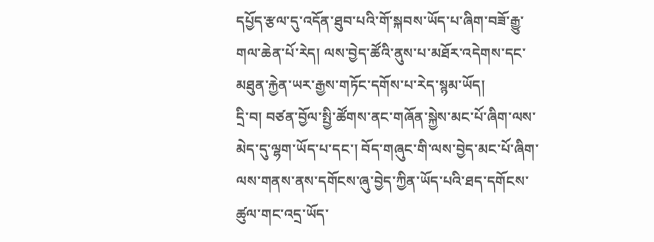དཔྱོད་རྩལ་དུ་འདོན་ཐུབ་པའི་གོ་སྐབས་ཡོད་པ་ཞིག་བཟོ་རྒྱུ་གལ་ཆེན་པོ་རེད། ལས་བྱེད་ཚོའི་ནུས་པ་མཐོར་འདེགས་དང་མཐུན་རྐྱེན་ཡར་རྒྱས་གཏོང་དགོས་པ་རེད་སྙམ་ཡོད།
དྲི་བ། བཙན་བྱོལ་སྤྱི་ཚོགས་ནང་གཞོན་སྐྱེས་མང་པོ་ཞིག་ལས་མེད་དུ་ལྷག་ཡོད་པ་དང་། བོད་གཞུང་གི་ལས་བྱེད་མང་པོ་ཞིག་ལས་གནས་ནས་དགོངས་ཞུ་བྱེད་ཀྱིན་ཡོད་པའི་ཐད་དགོངས་ཚུལ་གང་འདྲ་ཡོད་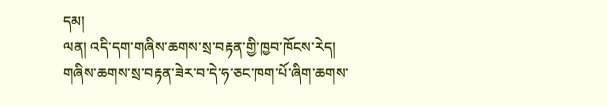དམ།
ལན། འདི་དག་གཞིས་ཆགས་སྲ་བརྟན་གྱི་ཁྱབ་ཁོངས་རེད། གཞིས་ཆགས་སྲ་བརྟན་ཟེར་བ་དེ་ཧ་ཅང་ཁག་པོ་ཞིག་ཆགས་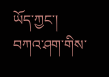ཡོད་ཀྱང་། བཀའ་ཤག་གིས་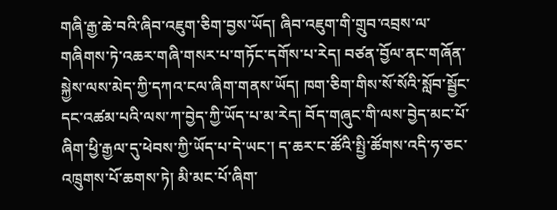གཞི་རྒྱ་ཆེ་བའི་ཞིབ་འཇུག་ཅིག་བྱས་ཡོད། ཞིབ་འཇུག་གི་གྲུབ་འབྲས་ལ་གཞིགས་ཏེ་འཆར་གཞི་གསར་པ་གཏོང་དགོས་པ་རེད། བཙན་བྱོལ་ནང་གཞོན་སྐྱེས་ལས་མེད་ཀྱི་དཀའ་ངལ་ཞིག་གནས་ཡོད། ཁག་ཅིག་གིས་སོ་སོའི་སློབ་སྦྱོང་དང་འཚམ་པའི་ལས་ཀ་བྱེད་ཀྱི་ཡོད་པ་མ་རེད། བོད་གཞུང་གི་ལས་བྱེད་མང་པོ་ཞིག་ཕྱི་རྒྱལ་དུ་ཕེབས་ཀྱི་ཡོད་པ་དེ་ཡང་། ད་ཆར་ང་ཚོའི་སྤྱི་ཚོགས་འདི་ཧ་ཅང་འཁྲུགས་པོ་ཆགས་ཏེ། མི་མང་པོ་ཞིག་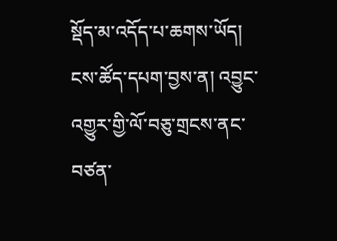སྡོད་མ་འདོད་པ་ཆགས་ཡོད། ངས་ཚོད་དཔག་བྱས་ན། འབྱུང་འགྱུར་གྱི་ལོ་བཅུ་གྲངས་ནང་བཙན་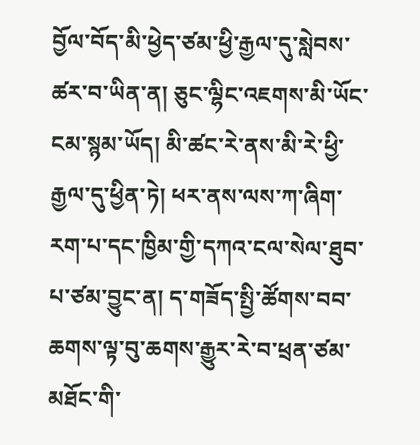བྱོལ་བོད་མི་ཕྱེད་ཙམ་ཕྱི་རྒྱལ་དུ་སླེབས་ཚར་བ་ཡིན་ན། ཅུང་ལྷིང་འཇགས་མི་ཡོང་ངམ་སྙམ་ཡོད། མི་ཚང་རེ་ནས་མི་རེ་ཕྱི་རྒྱལ་དུ་ཕྱིན་ཏེ། ཕར་ནས་ལས་ཀ་ཞིག་རག་པ་དང་ཁྱིམ་གྱི་དཀའ་ངལ་སེལ་ཐུབ་པ་ཙམ་བྱུང་ན། ད་གཟོད་སྤྱི་ཚོགས་བབ་ཆགས་ལྟ་བུ་ཆགས་རྒྱུར་རེ་བ་ཕྲན་ཙམ་མཐོང་གི་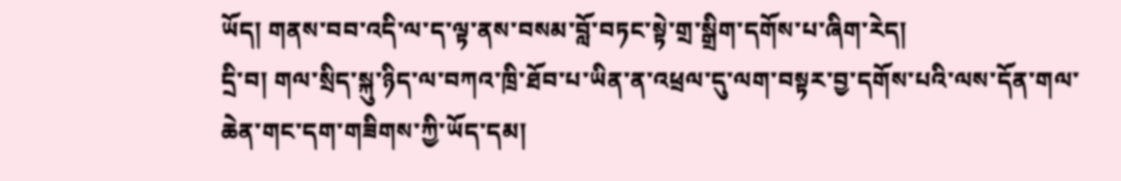ཡོད། གནས་བབ་འདི་ལ་ད་ལྟ་ནས་བསམ་བློ་བཏང་སྟེ་གྲ་སྒྲིག་དགོས་པ་ཞིག་རེད།
དྲི་བ། གལ་སྲིད་སྐུ་ཉིད་ལ་བཀའ་ཁྲི་ཐོབ་པ་ཡིན་ན་འཕྲལ་དུ་ལག་བསྟར་བྱ་དགོས་པའི་ལས་དོན་གལ་ཆེན་གང་དག་གཟིགས་ཀྱི་ཡོད་དམ།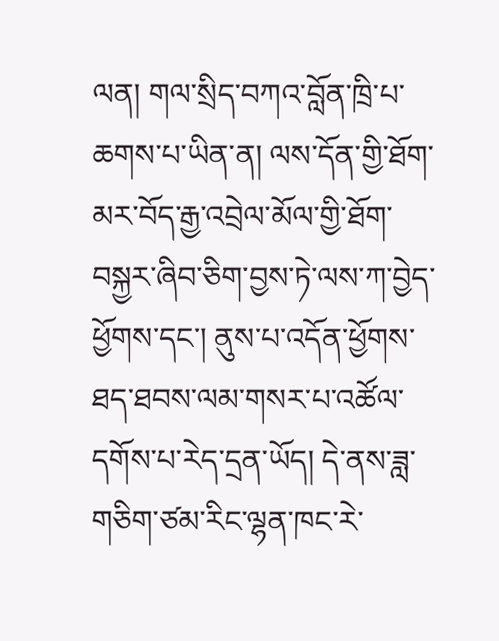ལན། གལ་སྲིད་བཀའ་བློན་ཁྲི་པ་ཆགས་པ་ཡིན་ན། ལས་དོན་གྱི་ཐོག་མར་བོད་རྒྱ་འབྲེལ་མོལ་གྱི་ཐོག་བསྐྱར་ཞིབ་ཅིག་བྱས་ཏེ་ལས་ཀ་བྱེད་ཕྱོགས་དང་། ནུས་པ་འདོན་ཕྱོགས་ཐད་ཐབས་ལམ་གསར་པ་འཚོལ་དགོས་པ་རེད་དྲན་ཡོད། དེ་ནས་ཟླ་གཅིག་ཙམ་རིང་ལྷན་ཁང་རེ་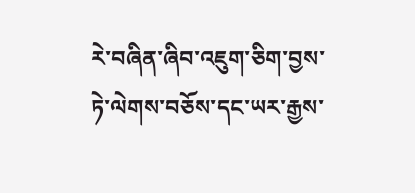རེ་བཞིན་ཞིབ་འཇུག་ཅིག་བྱས་ཏེ་ལེགས་བཅོས་དང་ཡར་རྒྱས་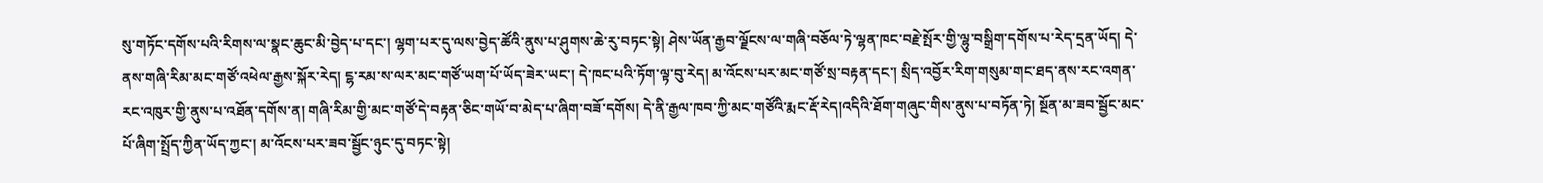སུ་གཏོང་དགོས་པའི་རིགས་ལ་སྣང་ཆུང་མི་བྱེད་པ་དང་། ལྷག་པར་དུ་ལས་བྱེད་ཚོའི་ནུས་པ་ཤུགས་ཆེ་རུ་བཏང་སྟེ། ཤེས་ཡོན་རྒྱབ་ལྗོངས་ལ་གཞི་བཅོལ་ཏེ་ལྷན་ཁང་བརྗེ་སྤོར་གྱི་ལྷུ་བསྒྲིག་དགོས་པ་རེད་དྲན་ཡོད། དེ་ནས་གཞི་རིམ་མང་གཙོ་འཕེལ་རྒྱས་སྐོར་རེད། ངྷ་རམ་ས་ལར་མང་གཙོ་ཡག་པོ་ཡོད་ཟེར་ཡང་། དེ་ཁང་པའི་ཏོག་ལྟ་བུ་རེད། མ་འོངས་པར་མང་གཙོ་སྲ་བརྟན་དང་། སྲིད་འབྱོར་རིག་གསུམ་གང་ཐད་ནས་རང་འགན་རང་འཁུར་གྱི་ནུས་པ་འཐོན་དགོས་ན། གཞི་རིམ་གྱི་མང་གཙོ་དེ་བརྟན་ཅིང་གཡོ་བ་མེད་པ་ཞིག་བཟོ་དགོས། དེ་ནི་རྒྱལ་ཁབ་ཀྱི་མང་གཙོའི་རྨང་རྡོ་རེད།འདིའི་ཐོག་གཞུང་གིས་ནུས་པ་བཏོན་ཏེ། སྔོན་མ་ཟབ་སྦྱོང་མང་པོ་ཞིག་སྤྲོད་ཀྱིན་ཡོད་ཀྱང་། མ་འོངས་པར་ཟབ་སྦྱོང་ཉུང་དུ་བཏང་སྟེ།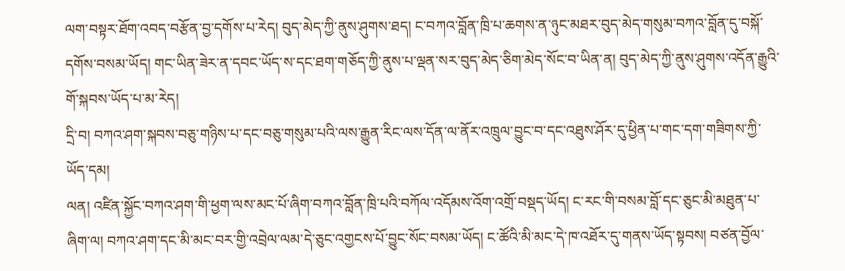ལག་བསྟར་ཐོག་འབད་བརྩོན་བྱ་དགོས་པ་རེད། བུད་མེད་ཀྱི་ནུས་ཤུགས་ཐད། ང་བཀའ་བློན་ཁྲི་པ་ཆགས་ན་ཉུང་མཐར་བུད་མེད་གསུམ་བཀའ་བློན་དུ་བསྐོ་དགོས་བསམ་ཡོད། གང་ཡིན་ཟེར་ན་དབང་ཡོད་ས་དང་ཐག་གཅོད་ཀྱི་ནུས་པ་ལྡན་སར་བུད་མེད་ཅིག་མེད་སོང་བ་ཡིན་ན། བུད་མེད་ཀྱི་ནུས་ཤུགས་འདོན་རྒྱུའི་གོ་སྐབས་ཡོད་པ་མ་རེད།
དྲི་བ། བཀའ་ཤག་སྐབས་བཅུ་གཉིས་པ་དང་བཅུ་གསུམ་པའི་ལས་རྒྱུན་རིང་ལས་དོན་ལ་ནོར་འཁྲུལ་བྱུང་བ་དང་འཐུས་ཤོར་དུ་ཕྱིན་པ་གང་དག་གཟིགས་ཀྱི་ཡོད་དམ།
ལན། འཛིན་སྐྱོང་བཀའ་ཤག་གི་ཕྱག་ལས་མང་པོ་ཞིག་བཀའ་བློན་ཁྲི་པའི་བཀོལ་འདོམས་འོག་འགྲོ་བསྡད་ཡོད། ང་རང་གི་བསམ་བློ་དང་ཅུང་མི་མཐུན་པ་ཞིག་ལ། བཀའ་ཤག་དང་མི་མང་བར་གྱི་འབྲེལ་ལམ་དེ་ཅུང་འགྱངས་པོ་བྱུང་སོང་བསམ་ཡོད། ང་ཚོའི་མི་མང་དེ་ཁ་འཐོར་དུ་གནས་ཡོད་སྟབས། བཙན་བྱོལ་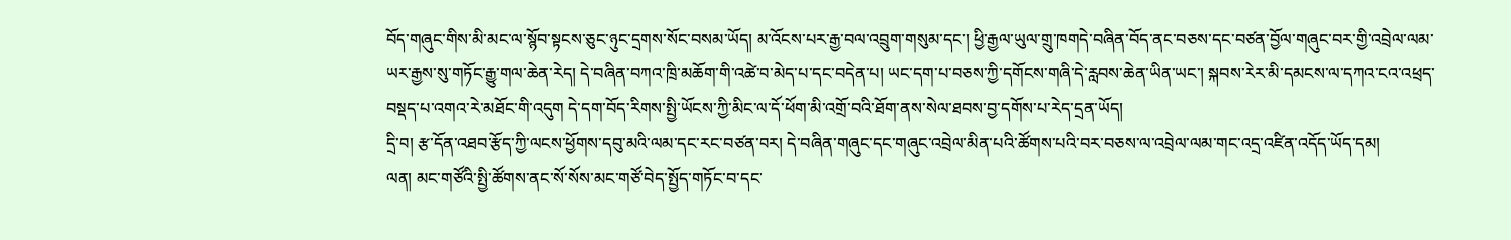བོད་གཞུང་གིས་མི་མང་ལ་སྙོབ་སྟངས་ཅུང་ཉུང་དྲགས་སོང་བསམ་ཡོད། མ་འོངས་པར་རྒྱ་བལ་འབྲུག་གསུམ་དང་། ཕྱི་རྒྱལ་ཡུལ་གྲུ་ཁགདེ་བཞིན་བོད་ནང་བཅས་དང་བཙན་བྱོལ་གཞུང་བར་གྱི་འབྲེལ་ལམ་ཡར་རྒྱས་སུ་གཏོང་རྒྱུ་གལ་ཆེན་རེད། དེ་བཞིན་བཀའ་ཁྲི་མཆོག་གི་འཚེ་བ་མེད་པ་དང་བདེན་པ། ཡང་དག་པ་བཅས་ཀྱི་དགོངས་གཞི་དེ་རླབས་ཆེན་ཡིན་ཡང་། སྐབས་རེར་མི་དམངས་ལ་དཀའ་ངའ་འཕྲད་བསྡད་པ་འགའ་རེ་མཐོང་གི་འདུག དེ་དག་བོད་རིགས་སྤྱི་ཡོངས་ཀྱི་མིང་ལ་དོ་ཕོག་མི་འགྲོ་བའི་ཐོག་ནས་སེལ་ཐབས་བྱ་དགོས་པ་རེད་དྲན་ཡོད།
དྲི་བ། རྩ་དོན་འཐབ་རྩོད་ཀྱི་ལངས་ཕྱོགས་དབུ་མའི་ལམ་དང་རང་བཙན་བར། དེ་བཞིན་གཞུང་དང་གཞུང་འབྲེལ་མིན་པའི་ཚོགས་པའི་བར་བཅས་ལ་འབྲེལ་ལམ་གང་འདྲ་འཛིན་འདོད་ཡོད་དམ།
ལན། མང་གཙོའི་སྤྱི་ཚོགས་ནང་སོ་སོས་མང་གཙོ་བེད་སྤྱོད་གཏོང་བ་དང་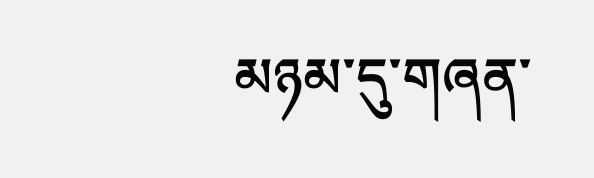མཉམ་དུ་གཞན་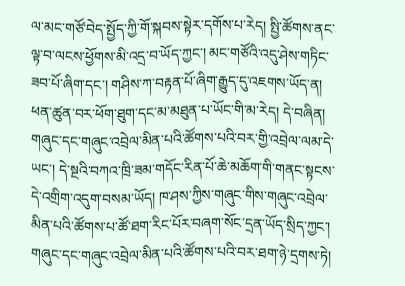ལ་མང་གཙོ་བེད་སྤྱོད་ཀྱི་གོ་སྐབས་སྟེར་དགོས་པ་རེད། སྤྱི་ཚོགས་ནང་ལྟ་བ་ལངས་ཕྱོགས་མི་འདྲ་བ་ཡོད་ཀྱང་། མང་གཙོའི་འདུ་ཤེས་གཏིང་ཟབ་པོ་ཞིག་དང་། གཤིས་ཀ་བརྟན་པོ་ཞིག་རྒྱུད་དུ་འཇགས་ཡོད་ན། ཕན་ཚུན་བར་ཕོག་ཐུག་དང་མ་མཐུན་པ་ཡོང་གི་མ་རེད། དེ་བཞིན། གཞུང་དང་གཞུང་འབྲེལ་མིན་པའི་ཚོགས་པའི་བར་གྱི་འབྲེལ་ལམ་དེ་ཡང་། དེ་སྔའི་བཀའ་ཁྲི་ཟམ་གདོང་རིན་པོ་ཆེ་མཆོག་གི་གནང་སྟངས་དེ་འགྲིག་འདུག་བསམ་ཡོད། ཁ་ཤས་ཀྱིས་གཞུང་གིས་གཞུང་འབྲེལ་མིན་པའི་ཚོགས་པ་ཚོ་ཐག་རིང་པོར་བཞག་སོང་དྲན་ཡོད་སྲིད་ཀྱང་། གཞུང་དང་གཞུང་འབྲེལ་མིན་པའི་ཚོགས་པའི་བར་ཐག་ཉེ་དྲགས་ཏེ།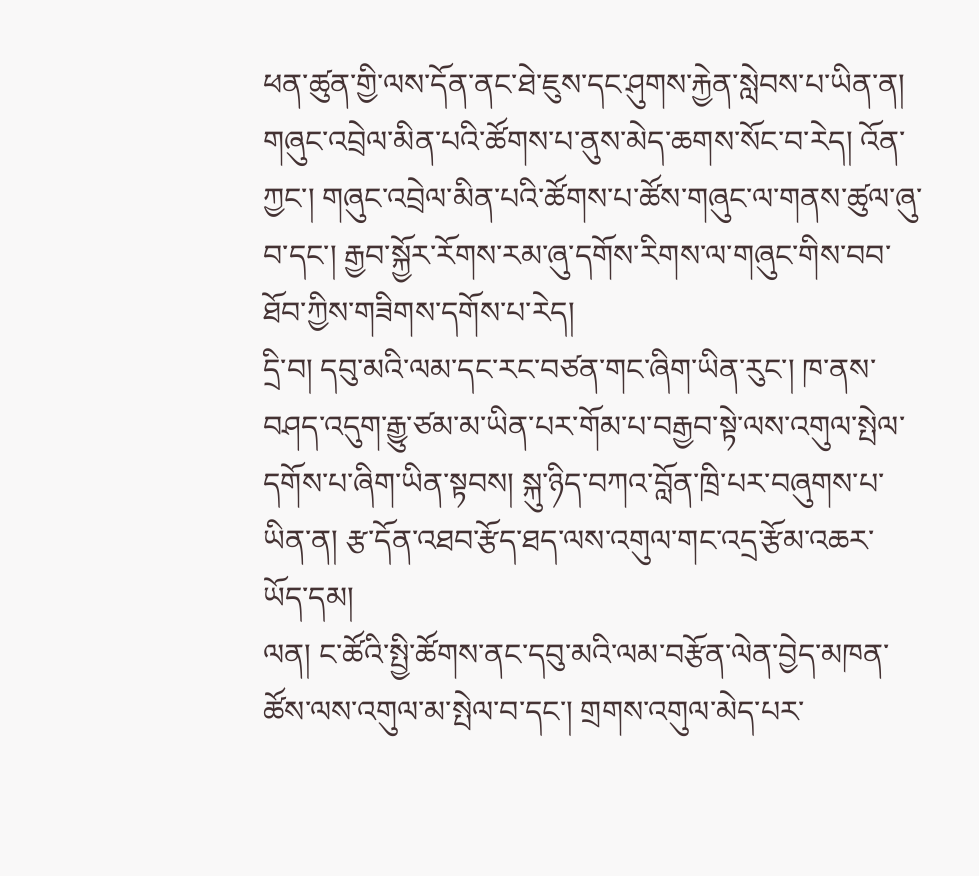ཕན་ཚུན་གྱི་ལས་དོན་ནང་ཐེ་ཇུས་དང་ཤུགས་རྐྱེན་སླེབས་པ་ཡིན་ན། གཞུང་འབྲེལ་མིན་པའི་ཚོགས་པ་ནུས་མེད་ཆགས་སོང་བ་རེད། འོན་ཀྱང་། གཞུང་འབྲེལ་མིན་པའི་ཚོགས་པ་ཚོས་གཞུང་ལ་གནས་ཚུལ་ཞུ་བ་དང་། རྒྱབ་སྐྱོར་རོགས་རམ་ཞུ་དགོས་རིགས་ལ་གཞུང་གིས་བབ་ཐོབ་ཀྱིས་གཟིགས་དགོས་པ་རེད།
དྲི་བ། དབུ་མའི་ལམ་དང་རང་བཙན་གང་ཞིག་ཡིན་རུང་། ཁ་ནས་བཤད་འདུག་རྒྱུ་ཙམ་མ་ཡིན་པར་གོམ་པ་བརྒྱབ་སྟེ་ལས་འགུལ་སྤེལ་དགོས་པ་ཞིག་ཡིན་སྟབས། སྐུ་ཉིད་བཀའ་བློན་ཁྲི་པར་བཞུགས་པ་ཡིན་ན། རྩ་དོན་འཐབ་རྩོད་ཐད་ལས་འགུལ་གང་འདྲ་རྩོམ་འཆར་ཡོད་དམ།
ལན། ང་ཚོའི་སྤྱི་ཚོགས་ནང་དབུ་མའི་ལམ་བརྩོན་ལེན་བྱེད་མཁན་ཚོས་ལས་འགུལ་མ་སྤེལ་བ་དང་། གྲགས་འགུལ་མེད་པར་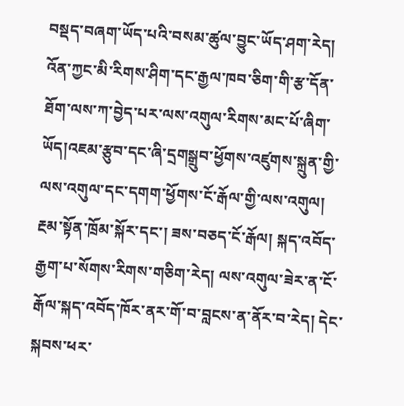བསྡད་བཞག་ཡོད་པའི་བསམ་ཚུལ་བྱུང་ཡོད་ཤག་རེད། འོན་ཀྱང་མི་རིགས་ཤིག་དང་རྒྱལ་ཁབ་ཅིག་གི་རྩ་དོན་ཐོག་ལས་ཀ་བྱེད་པར་ལས་འགུལ་རིགས་མང་པོ་ཞིག་ཡོད།འཇམ་རྩུབ་དང་ཞི་དྲགསྒྲུབ་ཕྱོགས་འཛུགས་སྐྲུན་གྱི་ལས་འགུལ་དང་དགག་ཕྱོགས་ངོ་རྒོལ་གྱི་ལས་འགུལ། རྔམ་སྟོན་ཁྲོམ་སྐོར་དང་། ཟས་བཅད་ངོ་རྒོལ། སྐད་འབོད་རྒྱག་པ་སོགས་རིགས་གཅིག་རེད། ལས་འགུལ་ཟེར་ན་ངོ་རྒོལ་སྐད་འབོད་ཁོར་ནར་གོ་བ་བླངས་ན་ནོར་བ་རེད། དེང་སྐབས་ཕར་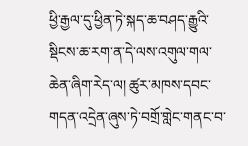ཕྱི་རྒྱལ་དུ་ཕྱིན་ཏེ་སྐད་ཆ་བཤད་རྒྱུའི་སྡིངས་ཆ་རག་ན་དེ་ལས་འགུལ་གལ་ཆེན་ཞིག་རེད་ལ། ཚུར་མཁས་དབང་གདན་འདྲེན་ཞུས་ཏེ་བགྲོ་གླེང་གནང་བ་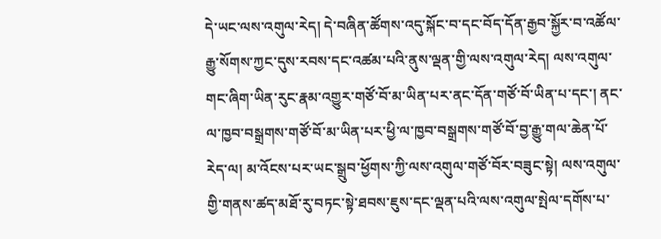དེ་ཡང་ལས་འགུལ་རེད། དེ་བཞིན་ཚོགས་འདུ་སྐོང་བ་དང་བོད་དོན་རྒྱབ་སྐྱོར་བ་འཚོལ་རྒྱུ་སོགས་ཀྱང་དུས་རབས་དང་འཚམ་པའི་ནུས་ལྡན་གྱི་ལས་འགུལ་རེད། ལས་འགུལ་གང་ཞིག་ཡིན་རུང་རྣམ་འགྱུར་གཙོ་བོ་མ་ཡིན་པར་ནང་དོན་གཙོ་བོ་ཡིན་པ་དང་། ནང་ལ་ཁྱབ་བསྒྲགས་གཙོ་བོ་མ་ཡིན་པར་ཕྱི་ལ་ཁྱབ་བསྒྲགས་གཙོ་བོ་བྱ་རྒྱུ་གལ་ཆེན་པོ་རེད་ལ། མ་འོངས་པར་ཡང་སྒྲུབ་ཕྱོགས་ཀྱི་ལས་འགུལ་གཙོ་བོར་བཟུང་སྟེ། ལས་འགུལ་གྱི་གནས་ཚད་མཐོ་རུ་བཏང་སྟེ་ཐབས་ཇུས་དང་ལྡན་པའི་ལས་འགུལ་སྤེལ་དགོས་པ་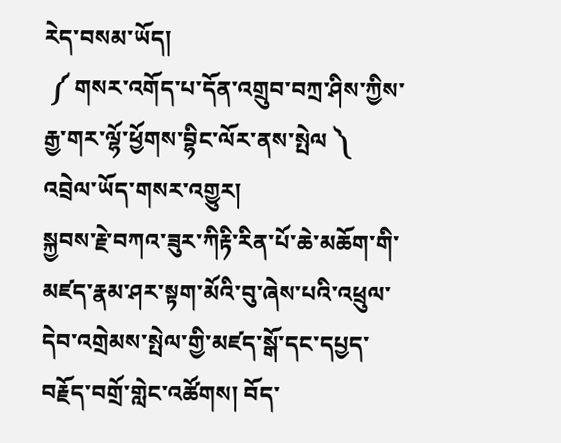རེད་བསམ་ཡོད།
 ༼ གསར་འགོད་པ་དོན་འགྲུབ་བཀྲ་ཤིས་ཀྱིས་རྒྱ་གར་ལྷོ་ཕྱོགས་བྷིང་ལོར་ནས་སྤེལ ༽
འབྲེལ་ཡོད་གསར་འགྱུར།
སྐྱབས་རྗེ་བཀའ་ཟུར་ཀིརྟི་རིན་པོ་ཆེ་མཆོག་གི་མཛད་རྣམ་ཤར་སྟག་མོའི་བུ་ཞེས་པའི་འཕྲུལ་དེབ་འགྲེམས་སྤེལ་གྱི་མཛད་སྒོ་དང་དཔྱད་བརྗོད་བགྲོ་གླེང་འཚོགས། བོད་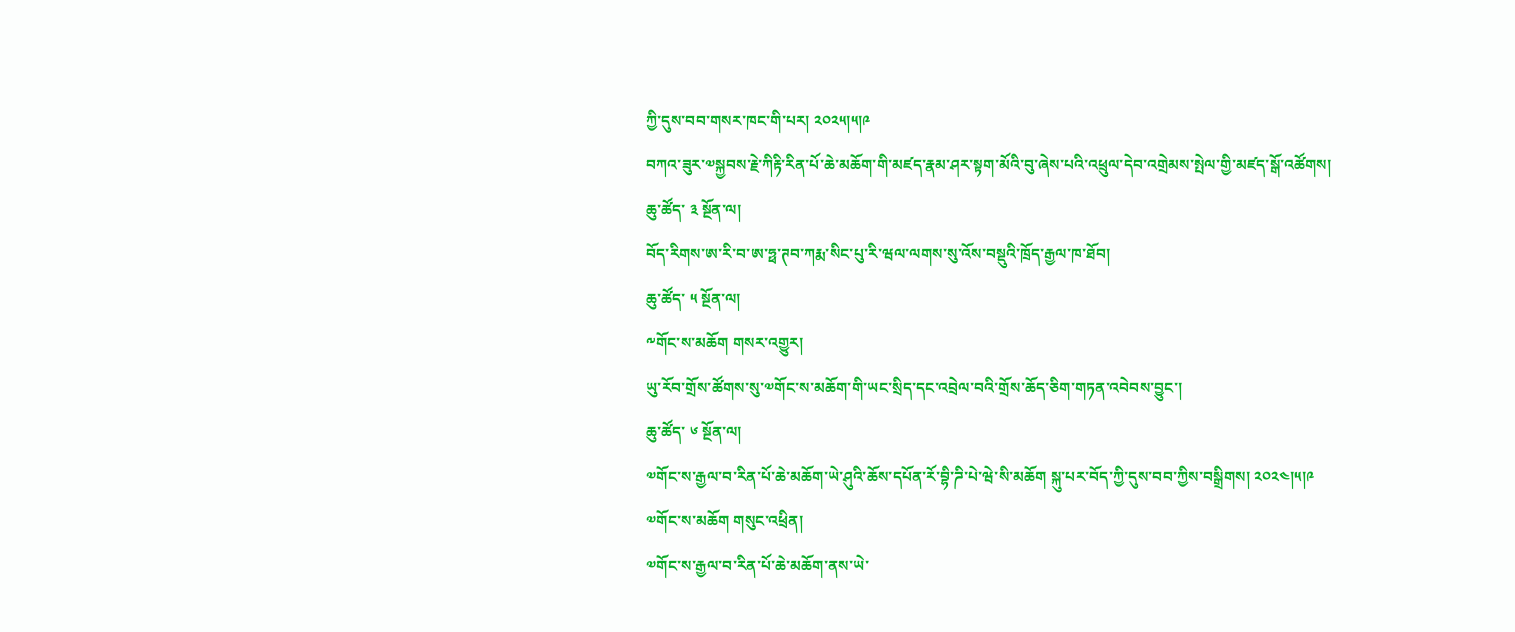ཀྱི་དུས་བབ་གསར་ཁང་གི་པར། ༢༠༢༥།༥།༩
བཀའ་ཟུར་༧སྐྱབས་རྗེ་ཀིརྟི་རིན་པོ་ཆེ་མཆོག་གི་མཛད་རྣམ་ཤར་སྟག་མོའི་བུ་ཞེས་པའི་འཕྲུལ་དེབ་འགྲེམས་སྤེལ་གྱི་མཛད་སྒོ་འཚོགས།
ཆུ་ཚོད་ ༣ སྔོན་ལ།
བོད་རིགས་ཨ་རི་བ་ཨ་ཧྥ་ཊབ་ཀརྨ་སིང་པུ་རི་ཝལ་ལགས་སུ་འོས་བསྡུའི་ཁྲོད་རྒྱལ་ཁ་ཐོབ།
ཆུ་ཚོད་ ༥ སྔོན་ལ།
༸གོང་ས་མཆོག གསར་འགྱུར།
ཡུ་རོབ་གྲོས་ཚོགས་སུ་༧གོང་ས་མཆོག་གི་ཡང་སྲིད་དང་འབྲེལ་བའི་གྲོས་ཆོད་ཅིག་གཏན་འབེབས་བྱུང་།
ཆུ་ཚོད་ ༦ སྔོན་ལ།
༧གོང་ས་རྒྱལ་བ་རིན་པོ་ཆེ་མཆོག་ཡེ་ཤུའི་ཆོས་དཔོན་རོ་བྷི་ཌི་པེ་ཝེ་སི་མཆོག སྐུ་པར་བོད་ཀྱི་དུས་བབ་ཀྱིས་བསྒྲིགས། ༢༠༢༤།༥།༩
༧གོང་ས་མཆོག གསུང་འཕྲིན།
༧གོང་ས་རྒྱལ་བ་རིན་པོ་ཆེ་མཆོག་ནས་ཡེ་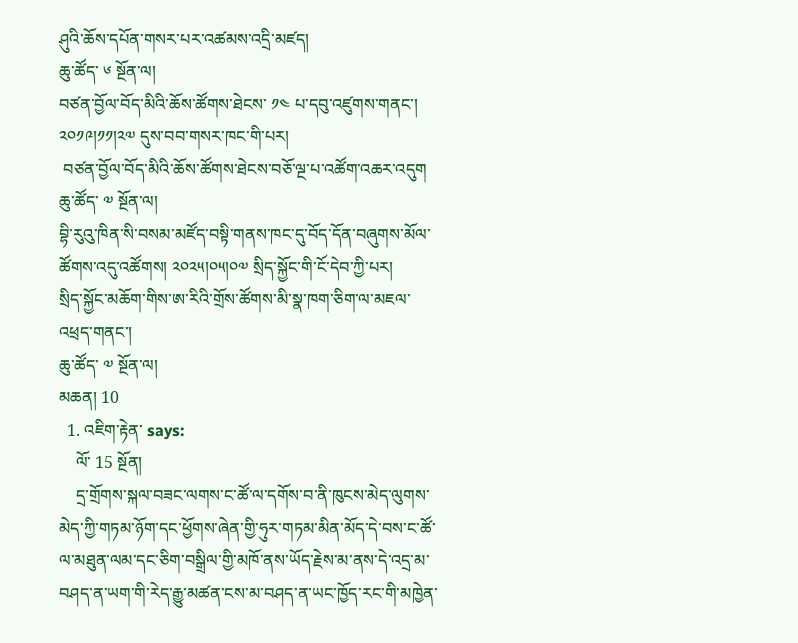ཤུའི་ཆོས་དཔོན་གསར་པར་འཚམས་འདྲི་མཛད།
ཆུ་ཚོད་ ༦ སྔོན་ལ།
བཙན་བྱོལ་བོད་མིའི་ཆོས་ཚོགས་ཐེངས་ ༡༤ པ་དབུ་འཛུགས་གནང་། ༢༠༡༩།༡༡།༢༧ དུས་བབ་གསར་ཁང་གི་པར།
 བཙན་བྱོལ་བོད་མིའི་ཆོས་ཚོགས་ཐེངས་བཅོ་ལྔ་པ་འཚོག་འཆར་འདུག
ཆུ་ཚོད་ ༧ སྔོན་ལ།
བྷི་རུའུ་ཁིན་སི་བསམ་མཛོད་བསྟི་གནས་ཁང་དུ་བོད་དོན་བཞུགས་མོལ་ཚོགས་འདུ་འཚོགས། ༢༠༢༥།༠༥།༠༧ སྲིད་སྐྱོང་གི་ངོ་དེབ་ཀྱི་པར།
སྲིད་སྐྱོང་མཆོག་གིས་ཨ་རིའི་གྲོས་ཚོགས་མི་སྣ་ཁག་ཅིག་ལ་མཇལ་འཕྲད་གནང་།
ཆུ་ཚོད་ ༧ སྔོན་ལ།
མཆན། 10
  1. འཇིག་རྟེན་ says:
    ལོ་ 15 སྔོན།
    དྲ་གྲོགས་སྐལ་བཟང་ལགས་ང་ཚོ་ལ་དགོས་བ་ནི་ཁུངས་མེད་ལུགས་མེད་ཀྱི་གཏམ་ཉོག་དང་ཕྱོགས་ཞེན་གྱི་ཧུར་གཏམ་མིན་མོད་དེ་བས་ང་ཚོ་ལ་མཐུན་ལམ་དང་ཅིག་བསྒྲིལ་གྱི་མཁོ་ནས་ཡོད་རྗེས་མ་ནས་དེ་འདྲ་མ་བཤད་ན་ཡག་གི་རེད་རྒྱུ་མཚན་ངས་མ་བཤད་ན་ཡང་ཁྱོད་རང་གི་མཁྱེན་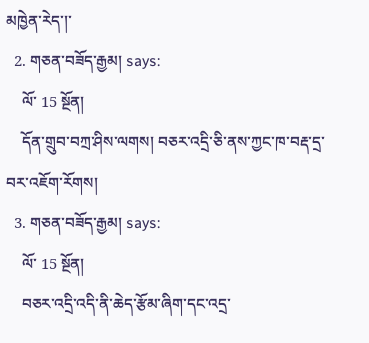མཁྱེན་རེད་།་
  2. གཅན་བཟོད་རྒྱམ། says:
    ལོ་ 15 སྔོན།
    དོན་གྲུབ་བཀྲ་ཤིས་ལགས། བཅར་འདྲི་ཅི་ནས་ཀྱང་ཁ་བརྡ་དྲ་བར་འཇོག་རོགས།
  3. གཅན་བཟོད་རྒྱམ། says:
    ལོ་ 15 སྔོན།
    བཅར་འདྲི་འདི་ནི་ཆེད་རྩོམ་ཞིག་དང་འདྲ་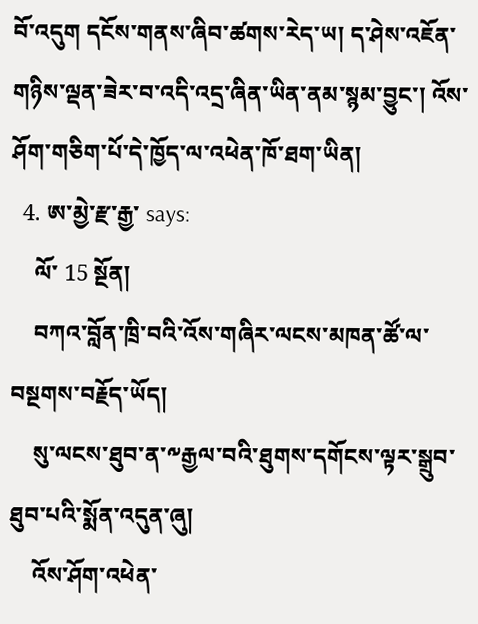བོ་འདུག དངོས་གནས་ཞིབ་ཚགས་རེད་ཡ། ད་ཤེས་འཇོན་གཉིས་ལྡན་ཟེར་བ་འདི་འདྲ་ཞིན་ཡིན་ནམ་སྙམ་བྱུང་། འོས་ཤོག་གཅིག་པོ་དེ་ཁྱོད་ལ་འཕེན་ཁོ་ཐག་ཡིན།
  4. ཨ་མྱེ་རྫ་རྒྱ་ says:
    ལོ་ 15 སྔོན།
    བཀའ་བློན་ཁྲི་བའི་འོས་གཞིར་ལངས་མཁན་ཚོ་ལ་བསྔགས་བརྗོད་ཡོད།
    སུ་ལངས་ཐུབ་ན་༸རྒྱལ་བའི་ཐུགས་དགོངས་ལྟར་སྒྲུབ་ཐུབ་པའི་སྨོན་འདུན་ཞུ།
    འོས་ཤོག་འཕེན་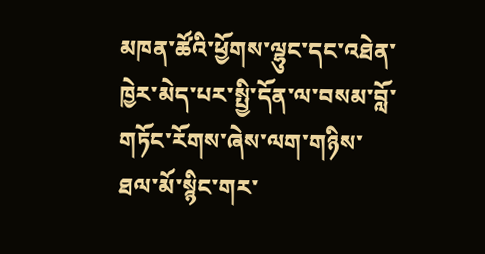མཁན་ཚོའི་ཕྱོགས་ལྷུང་དང་འཐེན་ཁྱེར་མེད་པར་སྤྱི་དོན་ལ་བསམ་བློ་གཏོང་རོགས་ཞེས་ལག་གཉིས་ཐལ་མོ་སྙིང་གར་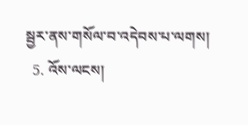སྦྱར་ནས་གསོལ་བ་འདེབས་པ་ལགས།
  5. འོས་ལངས།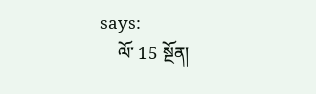says:
    ལོ་ 15 སྔོན།